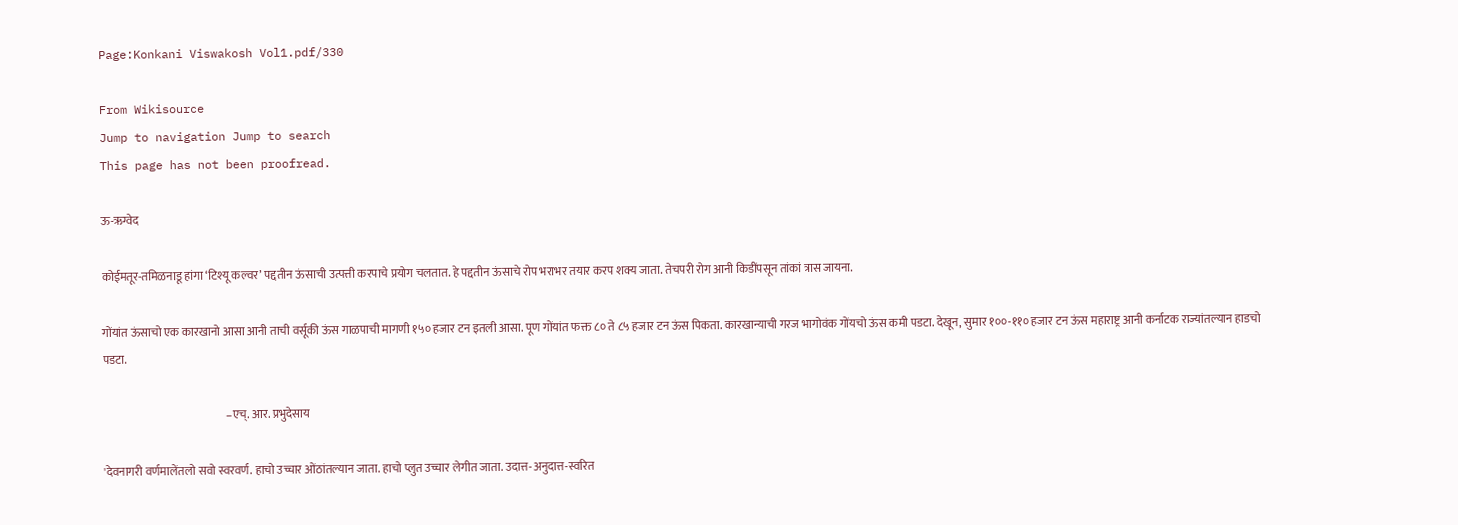Page:Konkani Viswakosh Vol1.pdf/330

From Wikisource
Jump to navigation Jump to search
This page has not been proofread.

ऊ-ऋग्वेद

कोईमतूर-तमिळनाडू हांगा ‘टिश्यू कल्वर’ पद्दतीन ऊंसाची उत्पत्ती करपाचे प्रयोग चलतात. हे पद्दतीन ऊंसाचे रोप भराभर तयार करप शक्य जाता. तेचपरी रोग आनी किडींपसून तांकां त्रास जायना.

गोंयांत ऊंसाचो एक कारखानो आसा आनी ताची वर्सूकी ऊंस गाळपाची मागणी १५० हजार टन इतली आसा. पूण गोंयांत फक्त ८० ते ८५ हजार टन ऊंस पिकता. कारखान्याची गरज भागोवंक गोंयचो ऊंस कमी पडटा. देखून, सुमार १००-११० हजार टन ऊंस महाराष्ट्र आनी कर्नाटक राज्यांतल्यान हाडचो पडटा.

                                                      –एच्. आर. प्रभुदेसाय

'देवनागरी वर्णमालेंतलो सवो स्वरवर्ण. हाचो उच्चार ओंठांतल्यान जाता. हाचो प्लुत उच्चार लेगीत जाता. उदात्त-अनुदात्त-स्वरित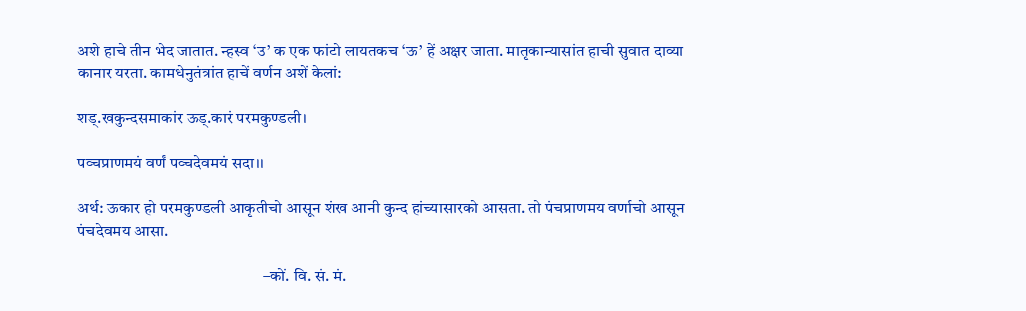अशे हाचे तीन भेद जातात. न्हस्व ‘उ’ क एक फांटो लायतकच ‘ऊ’ हें अक्षर जाता. मातृकान्यासांत हाची सुवात दाव्या कानार यरता. कामधेनुतंत्रांत हाचें वर्णन अशें केलां:

शड्.खकुन्दसमाकांर ऊड्.कारं परमकुण्डली।

पव्चप्राणमयं वर्णं पव्चदेवमयं सदा।।

अर्थ: ऊकार हो परमकुण्डली आकृतीचो आसून शंख आनी कुन्द हांच्यासारको आसता. तो पंचप्राणमय वर्णाचो आसून पंचदेवमय आसा.

                                                        –कों. वि. सं. मं.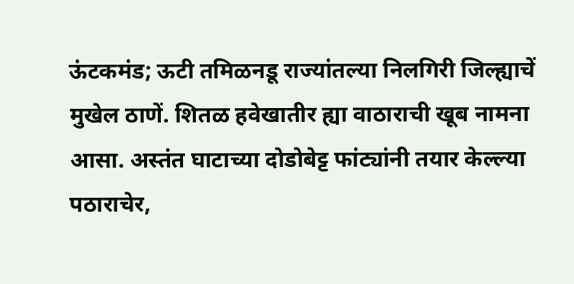ऊंटकमंड; ऊटी तमिळनडू राज्यांतल्या निलगिरी जिल्ह्याचें मुखेल ठाणें. शितळ हवेखातीर ह्या वाठाराची खूब नामना आसा. अस्तंत घाटाच्या दोडोबेट्ट फांट्यांनी तयार केल्ल्या पठाराचेर,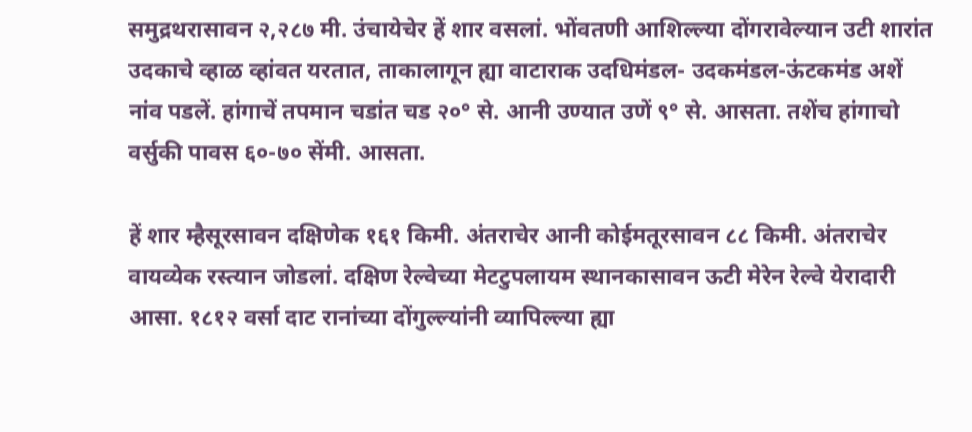समुद्रथरासावन २,२८७ मी. उंचायेचेर हें शार वसलां. भोंवतणी आशिल्ल्या दोंगरावेल्यान उटी शारांत उदकाचे व्हाळ व्हांवत यरतात, ताकालागून ह्या वाटाराक उदधिमंडल- उदकमंडल-ऊंटकमंड अशें नांव पडलें. हांगाचें तपमान चडांत चड २०° से. आनी उण्यात उणें ९° से. आसता. तशेंच हांगाचो वर्सुकी पावस ६०-७० सेंमी. आसता.

हें शार म्हैसूरसावन दक्षिणेक १६१ किमी. अंतराचेर आनी कोईमतूरसावन ८८ किमी. अंतराचेर वायव्येक रस्त्यान जोडलां. दक्षिण रेल्वेच्या मेटटुपलायम स्थानकासावन ऊटी मेरेन रेल्वे येरादारी आसा. १८१२ वर्सा दाट रानांच्या दोंगुल्ल्यांनी व्यापिल्ल्या ह्या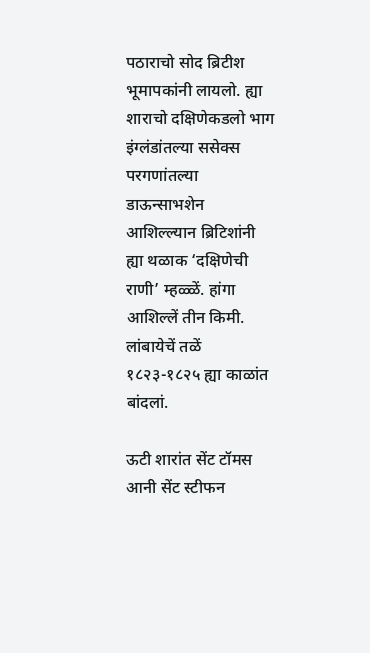पठाराचो सोद ब्रिटीश भूमापकांनी लायलो. ह्या शाराचो दक्षिणेकडलो भाग इंग्लंडांतल्या ससेक्स परगणांतल्या डाऊन्साभशेन आशिल्ल्यान ब्रिटिशांनी ह्या थळाक ‘दक्षिणेची राणी’ म्हळ्ळें. हांगा आशिल्लें तीन किमी. लांबायेचें तळें १८२३-१८२५ ह्या काळांत बांदलां.

ऊटी शारांत सेंट टॉमस आनी सेंट स्टीफन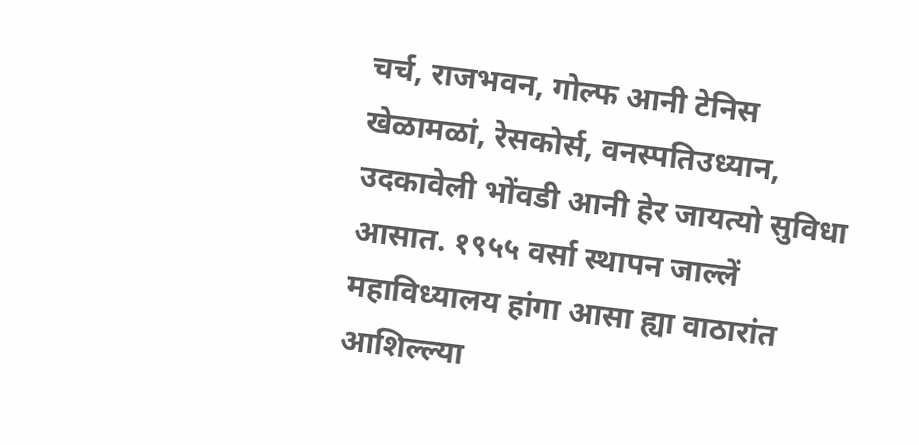चर्च, राजभवन, गोल्फ आनी टेनिस खेळामळां, रेसकोर्स, वनस्पतिउध्यान, उदकावेली भोंवडी आनी हेर जायत्यो सुविधा आसात. १९५५ वर्सा स्थापन जाल्लें महाविध्यालय हांगा आसा ह्या वाठारांत आशिल्ल्या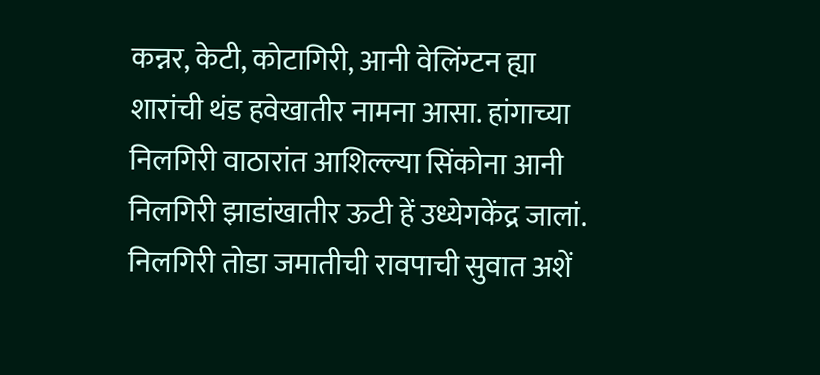कन्नर, केटी, कोटागिरी, आनी वेलिंग्टन ह्या शारांची थंड हवेखातीर नामना आसा. हांगाच्या निलगिरी वाठारांत आशिल्ल्या सिंकोना आनी निलगिरी झाडांखातीर ऊटी हें उध्येगकेंद्र जालां. निलगिरी तोडा जमातीची रावपाची सुवात अशें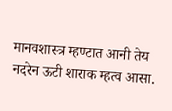मानवशास्त्र म्हण्टात आनी तेय नदरेन ऊटी शाराक म्हत्व आसा.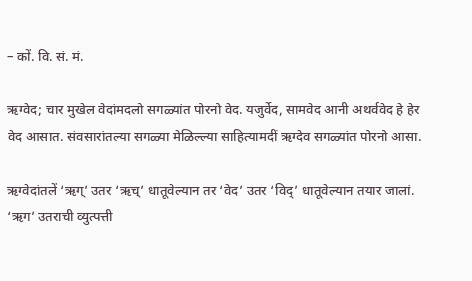– कों. वि. सं. मं.

ऋग्वेद; चार मुखेल वेदांमदलो सगळ्यांत पोरनो वेद. यजुर्वेद, सामवेद आनी अथर्ववेद हे हेर वेद आसात. संवसारांतल्या सगळ्या मेळिल्ल्या साहित्यामदीं ऋग्देव सगळ्यांत पोरनो आसा.

ऋग्वेदांतलें ‘ऋग्’ उतर ‘ऋच्’ धातूवेल्यान तर ‘वेद’ उतर ‘विद्’ धातूवेल्यान तयार जालां. ‘ऋग’ उतराची व्युत्पत्ती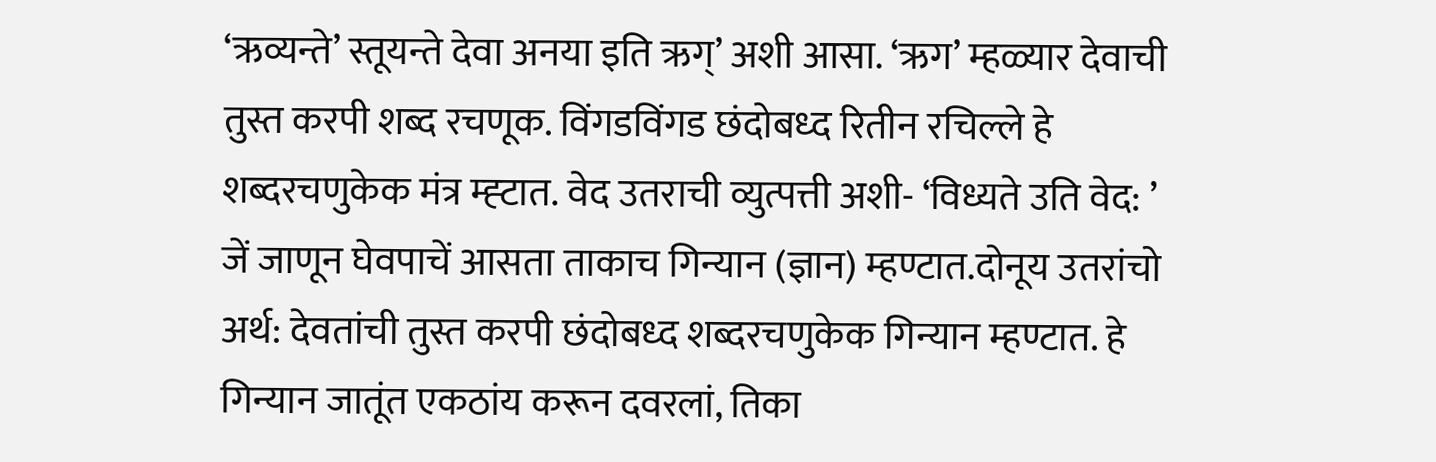‘ऋव्यन्ते’ स्तूयन्ते देवा अनया इति ऋग्’ अशी आसा. ‘ऋग’ म्हळ्यार देवाची तुस्त करपी शब्द रचणूक. विंगडविंगड छंदोबध्द रितीन रचिल्ले हे शब्दरचणुकेक मंत्र म्ह्टात. वेद उतराची व्युत्पत्ती अशी- ‘विध्यते उति वेद: ’ जें जाणून घेवपाचें आसता ताकाच गिन्यान (ज्ञान) म्हण्टात.दोनूय उतरांचो अर्थ: देवतांची तुस्त करपी छंदोबध्द शब्दरचणुकेक गिन्यान म्हण्टात. हे गिन्यान जातूंत एकठांय करून दवरलां, तिका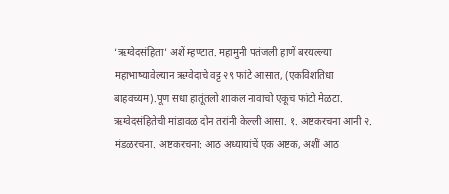‘ऋग्वेदसंहिता’ अशें म्हण्टात. महामुनी पतंजली हाणें बरयल्ल्या महाभाष्यावेल्यान ऋग्वेदाचे वट्ट २९ फांटे आसात, (एकविशतिधा बाहवच्यम).पूण सधा हातूंतलो शाकल नावाचो एकूच फांटो मेळटा. ऋग्वेदसंहितेची मांडावळ दोन तरांनी केल्ली आसा. १. अष्टकरचना आनी २. मंडळरचना. अष्टकरचना: आठ अध्यायांचें एक अष्टक, अशीं आठ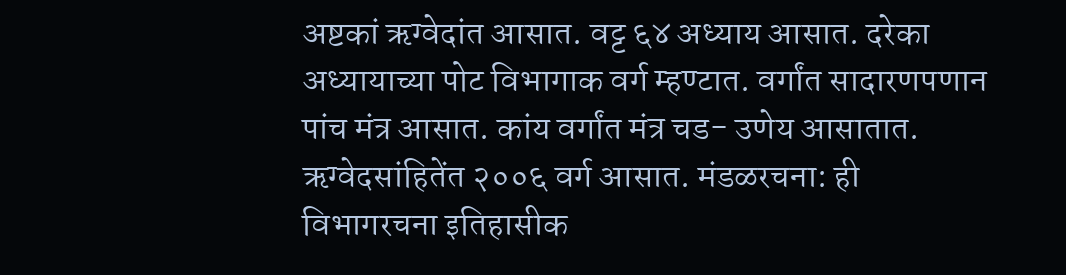अष्टकां ऋग्वेदांत आसात. वट्ट ६४ अध्याय आसात. दरेका अध्यायाच्या पोट विभागाक वर्ग म्हण्टात. वर्गांत सादारणपणान पांच मंत्र आसात. कांय वर्गांत मंत्र चड- उणेय आसातात. ऋग्वेदसांहितेंत २००६ वर्ग आसात. मंडळरचना: ही विभागरचना इतिहासीक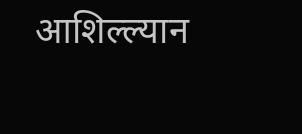आशिल्ल्यान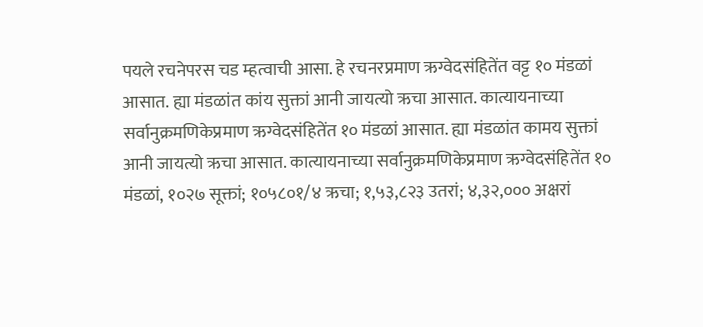पयले रचनेपरस चड म्हत्वाची आसा. हे रचनरप्रमाण ऋग्वेदसंहितेंत वट्ट १० मंडळां आसात. ह्या मंडळांत कांय सुक्तां आनी जायत्यो ऋचा आसात. कात्यायनाच्या सर्वानुक्रमणिकेप्रमाण ऋग्वेदसंहितेंत १० मंडळां आसात. ह्या मंडळांत कामय सुक्तां आनी जायत्यो ऋचा आसात. कात्यायनाच्या सर्वानुक्रमणिकेप्रमाण ऋग्वेदसंहितेंत १० मंडळां, १०२७ सूक्तां; १०५८०१/४ ऋचा; १,५३,८२३ उतरां; ४,३२,००० अक्षरां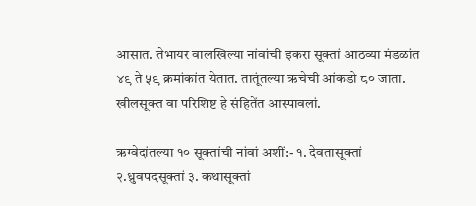आसात. तेभायर वालखिल्या नांवांची इकरा सूक्तां आठव्या मंडळांत ४९ ते ५९ क्रमांकांत येतात. तातूंतल्या ऋचेची आंकडो ८० जाता. खीलसूक्त वा परिशिष्ट हे संहितेंत आस्पावलां.

ऋग्वेदांतल्या १० सूक्तांची नांवां अशीं:- १. देवतासूक्तां २.ध्रुवपदसूक्तां ३. कथासूक्तां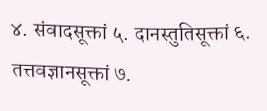४. संवादसूक्तां ५. दानस्तुतिसूक्तां ६. तत्तवज्ञानसूक्तां ७.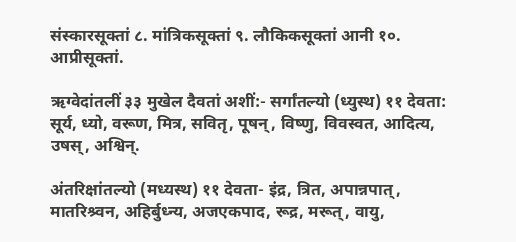संस्कारसूक्तां ८. मांत्रिकसूक्तां ९. लौकिकसूक्तां आनी १०. आप्रीसूक्तां.

ऋग्वेदांतलीं ३३ मुखेल दैवतां अशीं:- सर्गांतल्यो (ध्युस्थ) ११ देवता: सूर्य, ध्यो, वरूण, मित्र, सवितृ, पूषन्, विष्णु, विवस्वत, आदित्य, उषस्, अश्विन्.

अंतरिक्षांतल्यो (मध्यस्थ) ११ देवता- इंद्र, त्रित, अपान्नपात्, मातरिश्र्वन, अहिर्बुध्न्य, अजएकपाद, रूद्र, मरूत्, वायु,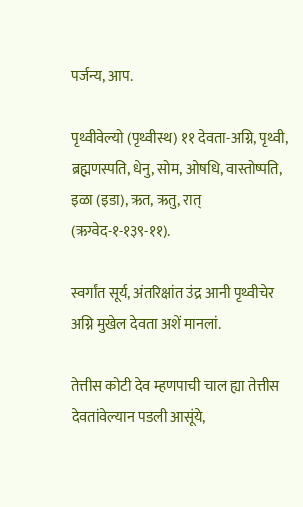पर्जन्य, आप.

पृथ्वीवेल्यो (पृथ्वीस्थ) ११ देवता-अग्नि, पृथ्वी, ब्रह्मणस्पति, धेनु, सोम, ओषधि, वास्तोष्पति, इळा (इडा), ऋत, ऋतु, रात् (ऋग्वेद-१-१३९-११).

स्वर्गांत सूर्य, अंतरिक्षांत उंद्र आनी पृथ्वीचेर अग्नि मुखेल देवता अशें मानलां.

तेत्तीस कोटी देव म्हणपाची चाल ह्या तेत्तीस देवतांवेल्यान पडली आसूंये,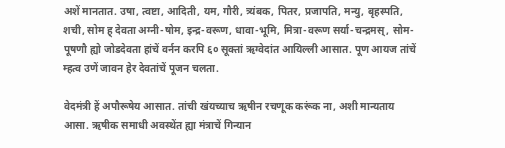अशें मानतात. उषा, त्वष्टा, आदिती, यम, गौरी, त्र्यंबक, पितर, प्रजापति, मन्यु, बृहस्पति, शची, सोम ह् देवता अग्नी-षोम, इन्द्र-वरूण, धावा-भूमि, मित्रा-वरूण सर्या-चन्द्रमस्, सोम-पूषणौ ह्यो जोडदेवता हांचें वर्नन करपि ६० सूक्तां ऋग्वेदांत आयिल्ली आसात. पूण आयज तांचें म्हत्व उणें जावन हेर देवतांचें पूजन चलता.

वेदमंत्री हें अपौरूषेय आसात. तांची खंयच्याच ऋषीन रचणूक करूंक ना, अशी मान्यताय आसा. ऋषीक समाधी अवस्थेंत ह्या मंत्राचें गिन्यान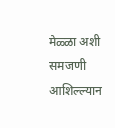मेळ्ळा अशी समजणी आशिल्ल्यान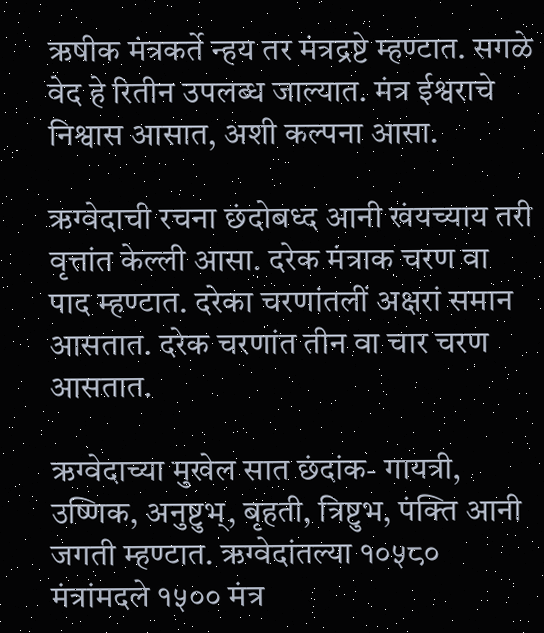ऋषीक मंत्रकर्ते न्हय तर मंत्रद्रष्टे म्हण्टात. सगळे वेद हे रितीन उपलब्ध जाल्यात. मंत्र ईश्वराचे निश्वास आसात, अशी कल्पना आसा.

ऋग्वेदाची रचना छंदोबध्द आनी खंयच्याय तरी वृत्तांत केल्ली आसा. दरेक मंत्राक चरण वा पाद म्हण्टात. दरेका चरणांतलीं अक्षरां समान आसतात. दरेक चरणांत तीन वा चार चरण आसतात.

ऋग्वेदाच्या मुखेल सात छंदांक- गायत्री, उष्णिक, अनुष्टुभ्, बृहती, त्रिष्टुभ, पंक्ति आनी जगती म्हण्टात. ऋग्वेदांतल्या १०५८० मंत्रांमदले १५०० मंत्र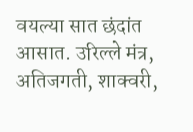वयल्या सात छंदांत आसात. उरिल्ले मंत्र, अतिजगती, शाक्वरी,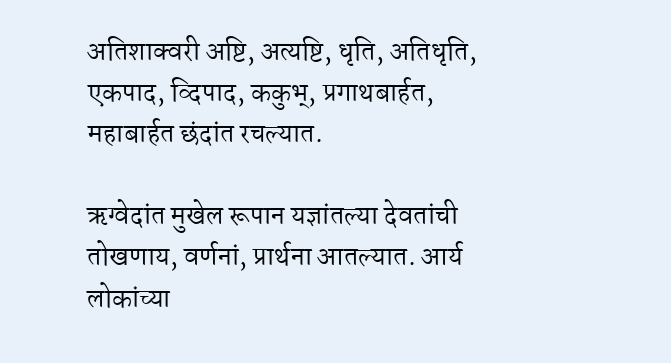अतिशाक्वरी अष्टि, अत्यष्टि, धृति, अतिधृति, एकपाद, व्दिपाद, ककुभ्, प्रगाथबार्हत, महाबार्हत छंदांत रचल्यात.

ऋग्वेदांत मुखेल रूपान यज्ञांतल्या देवतांची तोखणाय, वर्णनां, प्रार्थना आतल्यात. आर्य लोकांच्या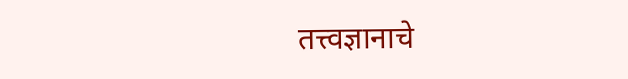तत्त्वज्ञानाचे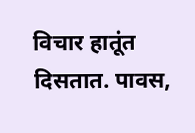विचार हातूंत दिसतात. पावस,